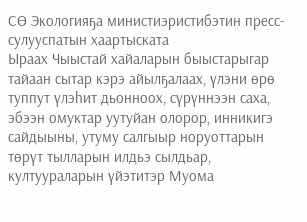СӨ Экологияҕа министиэристибэтин пресс-сулууспатын хаартыската
Ыраах Чыыстай хайаларын быыстарыгар тайаан сытар кэрэ айылҕалаах, үлэни өрө туппут үлэһит дьонноох, сүрүннээн саха, эбээн омуктар уутуйан олорор, инникигэ сайдыыны, утуму салгыыр норуоттарын төрүт тылларын илдьэ сылдьар, култуураларын үйэтитэр Муома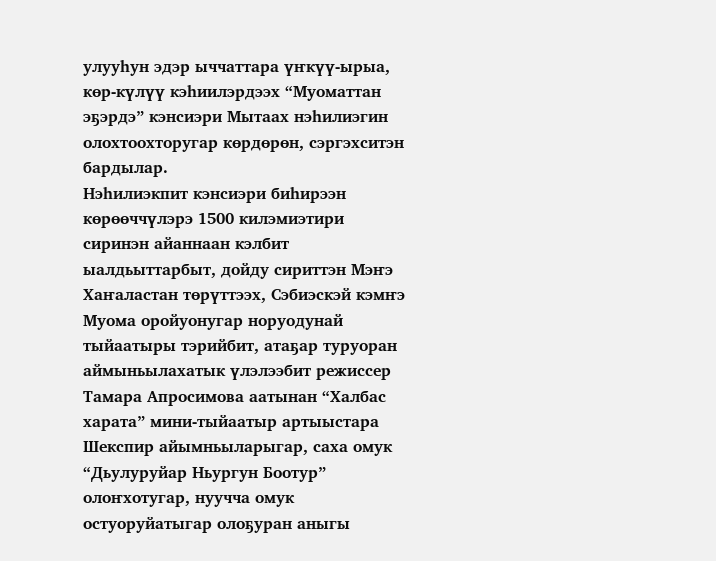улууһун эдэр ыччаттара үҥкүү-ырыа, көр-күлүү кэһиилэрдээх “Муоматтан эҕэрдэ” кэнсиэри Мытаах нэһилиэгин олохтоохторугар көрдөрөн, сэргэхситэн бардылар.
Нэһилиэкпит кэнсиэри биһирээн көрөөччүлэрэ 1500 килэмиэтири сиринэн айаннаан кэлбит ыалдьыттарбыт, дойду сириттэн Мэҥэ Хаҥаластан төрүттээх, Сэбиэскэй кэмҥэ Муома оройуонугар норуодунай тыйаатыры тэрийбит, атаҕар туруоран аймыньылахатык үлэлээбит режиссер Тамара Апросимова аатынан “Халбас харата” мини-тыйаатыр артыыстара Шекспир айымньыларыгар, саха омук “Дьулуруйар Ньургун Боотур” олоҥхотугар, нуучча омук остуоруйатыгар олоҕуран аныгы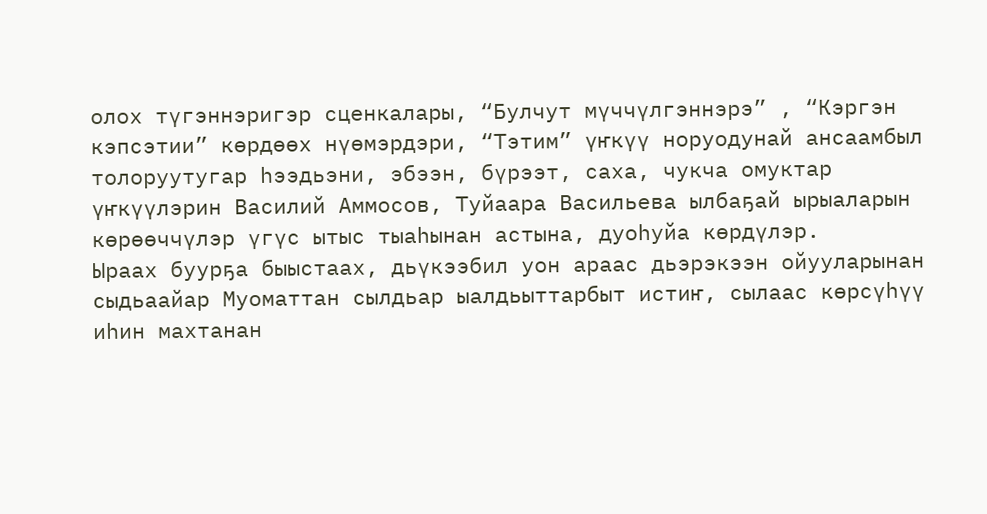олох түгэннэригэр сценкалары, “Булчут мүччүлгэннэрэ” , “Кэргэн кэпсэтии” көрдөөх нүөмэрдэри, “Тэтим” үҥкүү норуодунай ансаамбыл толоруутугар һээдьэни, эбээн, бүрээт, саха, чукча омуктар үҥкүүлэрин Василий Аммосов, Туйаара Васильева ылбаҕай ырыаларын көрөөччүлэр үгүс ытыс тыаһынан астына, дуоһуйа көрдүлэр.
Ыраах буурҕа быыстаах, дьүкээбил уон араас дьэрэкээн ойууларынан сыдьаайар Муоматтан сылдьар ыалдьыттарбыт истиҥ, сылаас көрсүһүү иһин махтанан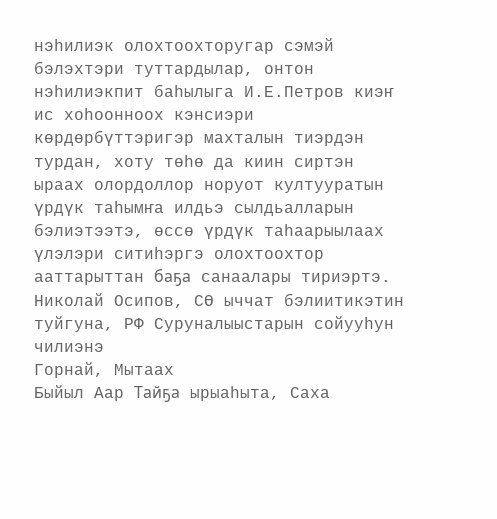нэһилиэк олохтоохторугар сэмэй бэлэхтэри туттардылар, онтон нэһилиэкпит баһылыга И.Е.Петров киэҥ ис хоһоонноох кэнсиэри көрдөрбүттэригэр махталын тиэрдэн турдан, хоту төһө да киин сиртэн ыраах олордоллор норуот култууратын үрдүк таһымҥа илдьэ сылдьалларын бэлиэтээтэ, өссө үрдүк таһаарыылаах үлэлэри ситиһэргэ олохтоохтор ааттарыттан баҕа санаалары тириэртэ.
Николай Осипов, СӨ ыччат бэлиитикэтин туйгуна, РФ Суруналыыстарын сойууһун чилиэнэ
Горнай, Мытаах
Быйыл Аар Тайҕа ырыаһыта, Саха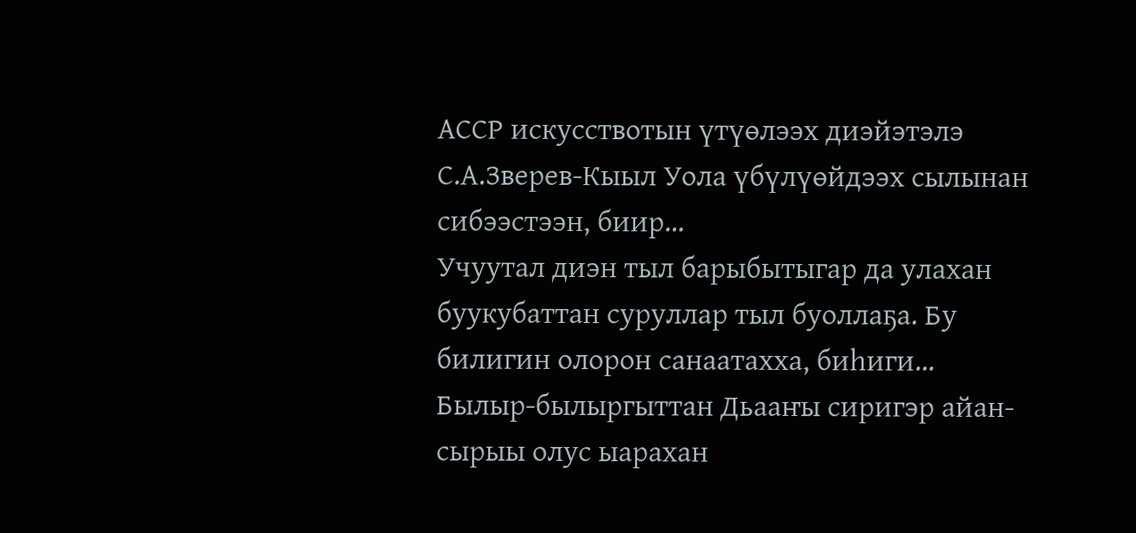АССР искусствотын үтүөлээх диэйэтэлэ С.А.Зверев-Кыыл Уола үбүлүөйдээх сылынан сибээстээн, биир…
Учуутал диэн тыл барыбытыгар да улахан буукубаттан суруллар тыл буоллаҕа. Бу билигин олорон санаатахха, биһиги…
Былыр-былыргыттан Дьааҥы сиригэр айан-сырыы олус ыарахан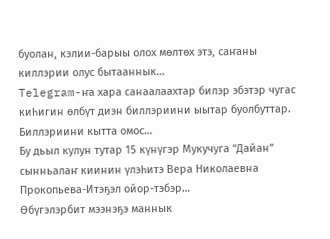буолан, кэлии-барыы олох мөлтөх этэ, саҥаны киллэрии олус бытааннык…
Telegram-ҥа хара санаалаахтар билэр эбэтэр чугас киһигин өлбүт диэн биллэриини ыытар буолбуттар. Биллэриини кытта омос…
Бу дьыл кулун тутар 15 күнүгэр Мукучуга “Дайан” сынньалаҥ киинин үлэһитэ Вера Николаевна Прокопьева-Итэҕэл ойор-тэбэр…
Өбүгэлэрбит мээнэҕэ маннык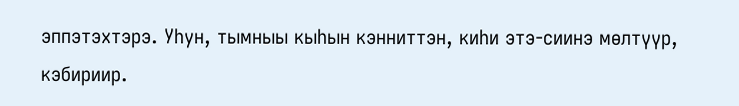эппэтэхтэрэ. Уһун, тымныы кыһын кэнниттэн, киһи этэ-сиинэ мөлтүүр, кэбириир.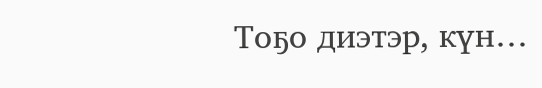Тоҕо диэтэр, күн…